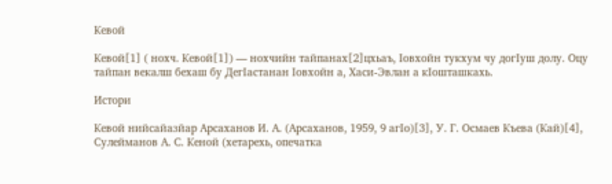Кевой

Кевой[1] ( нохч. Кевой[1]) — нохчийн тайпанах[2]цхьаъ, Iовхойн тукхум чу догIуш долу. Оцу тайпан векалш бехаш бу ДегӀастанан Ӏовхойн а, Хаси-Эвлан а кӀошташкахь.

Истори

Кевой нийсайазйар Арсаханов И. А. (Арсаханов, 1959, 9 агӀо)[3], У. Г. Осмаев Къева (Кай)[4], Сулейманов А. С. Кеной (хетарехь, опечатка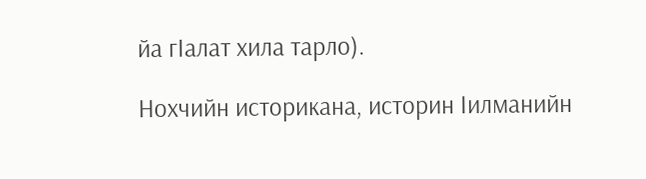йа гӀалат хила тарло).

Нохчийн историкана, историн Ӏилманийн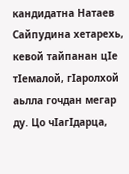кандидатна Натаев Сайпудина хетарехь, кевой тайпанан цӀе тӀемалой, гӀаролхой аьлла гочдан мегар ду. Цо чӀагӀдарца,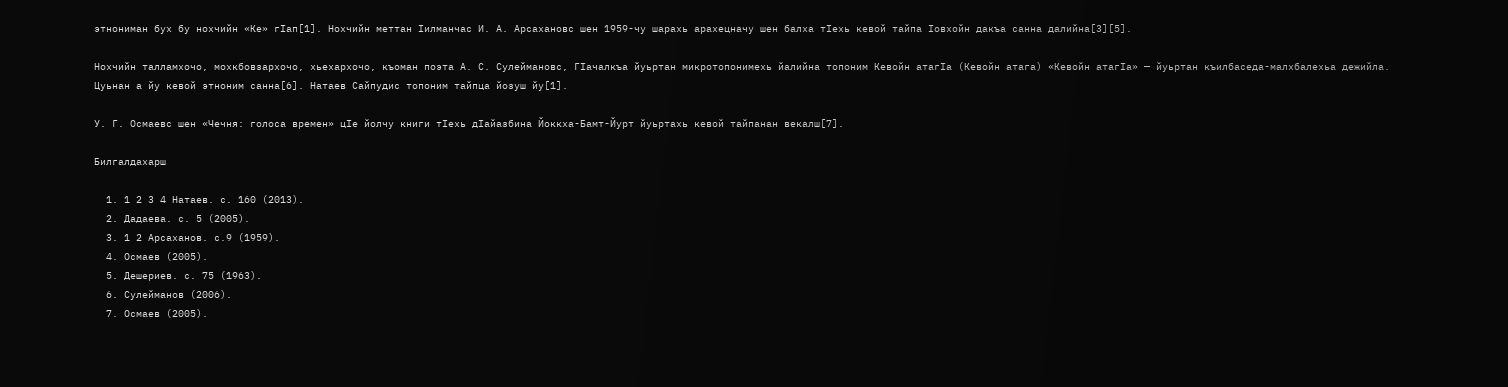этнониман бух бу нохчийн «Ке» гӀап[1]. Нохчийн меттан Ӏилманчас И. А. Арсахановс шен 1959-чу шарахь арахецначу шен балха тӀехь кевой тайпа Ӏовхойн дакъа санна далийна[3][5].

Нохчийн талламхочо, мохкбовзархочо, хьехархочо, къоман поэта А. С. Сулеймановс, ГӀачалкъа йуьртан микротопонимехь йалийна топоним Кевойн атагӀа (Кевойн атага) «Кевойн атагӀа» — йуьртан къилбаседа-малхбалехьа дежийла. Цуьнан а йу кевой этноним санна[6]. Натаев Сайпудис топоним тайпца йозуш йу[1].

У. Г. Осмаевс шен «Чечня: голоса времен» цӀе йолчу книги тӀехь дӀайазбина Йоккха-Бамт-Йурт йуьртахь кевой тайпанан векалш[7].

Билгалдахарш

  1. 1 2 3 4 Натаев. с. 160 (2013).
  2. Дадаева. с. 5 (2005).
  3. 1 2 Арсаханов. с.9 (1959).
  4. Осмаев (2005).
  5. Дешериев. с. 75 (1963).
  6. Сулейманов (2006).
  7. Осмаев (2005).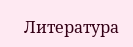Литература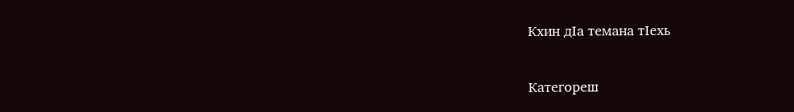Кхин дӀа темана тӀехь

Категореш